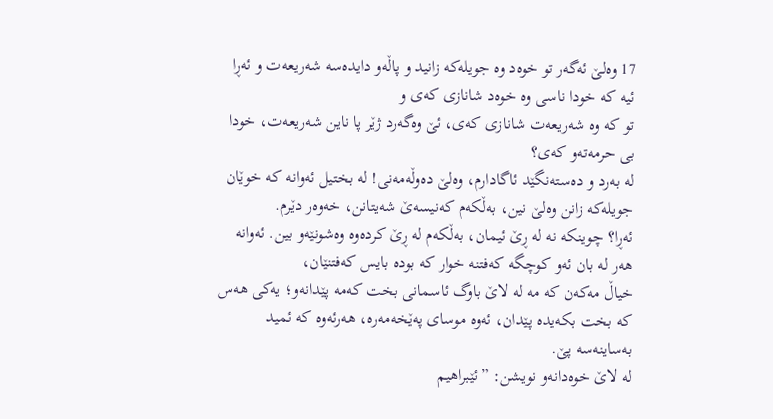17 وەلێ ئەگەر تو خوەد وه جویلەکە زانید و پاڵەو دایدەسه شەریعەت و ئەڕا ئیه که خودا ناسی وه خوەد شانازی کەی و
تو که وه شەریعەت شانازی کەی، ئێ وەگەرد ژێر پا ناین شەریعەت، خودا بی حرمەتەو کەی؟
له بەرد و دەستەنگێد ئاگادارم، وەلێ دەوڵەمەنی! له بختیل ئەوانه که خوێان جویلەکە زانن وەلێ نین، بەڵکەم کەنیسەێ شەیتانن، خەوەر دێرم.
ئەڕا؟ چوینکه نه له ڕێ ئیمان، بەڵکەم له ڕێ کردەوه وەشونێەو بین. ئەوانه هەر له بان ئەو کوچگه کەفتنه خوار که بوده بایس کەفتنێان،
خیاڵ مەکەن که مه له لاێ باوگ ئاسمانی بخت کەمه پێدانەو؛ یەکی هەس که بخت بکەیده پێدان، ئەوه موسای پەێخەمەره، هەرئەوه که ئمید بەساینەسه پێ.
له لاێ خوەدانەو نویشن: ”ئێبراهیم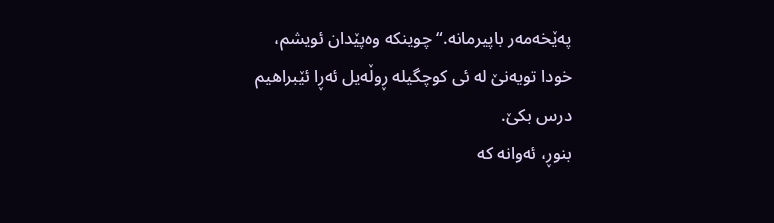پەێخەمەر باپیرمانه.“ چوینکه وەپێدان ئویشم، خودا تویەنێ له ئی کوچگیله ڕوڵەیل ئەڕا ئێبراهیم درس بکێ.
بنوڕ، ئەوانه که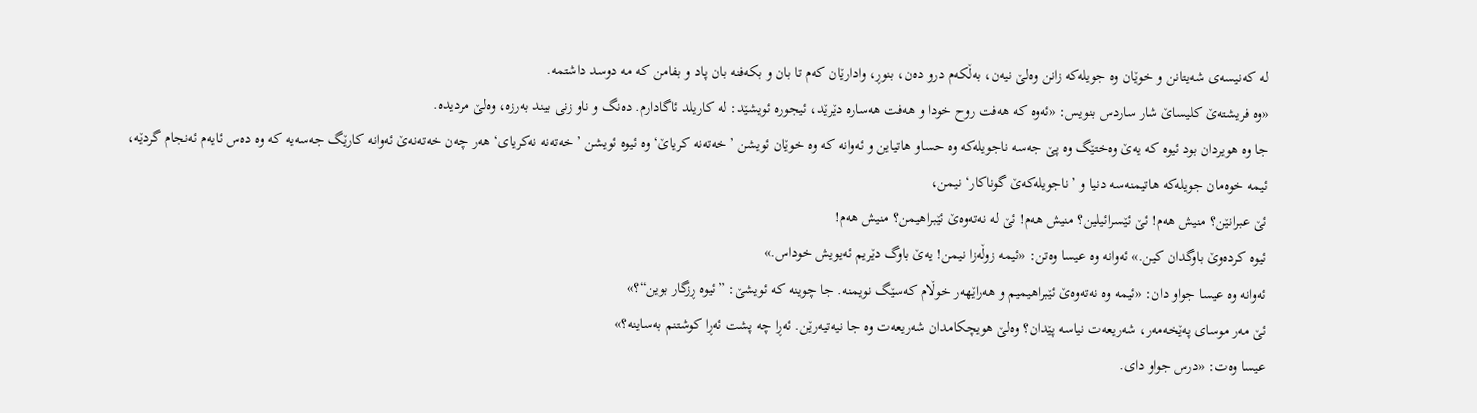له کەنیسەی شەیتانن و خوێان وه جویلەکە زانن وەلێ نیەن، بەڵکەم درو دەن، بنوڕ، وادارێان کەم تا بان و بکەفنه بان پاد و بفامن که مه دوسد داشتمه.
«وه فریشتەێ کلیساێ شار ساردس بنویس: «ئەوه که هەفت روح خودا و هەفت هەساره دێرێد، ئیجوره ئویشێد: له کاریلد ئاگادارم. دەنگ و ناو زنی بیند بەرزە، وەلێ مردیده.
جا وه هویردان بود ئیوه که یەێ وەختێگ وه پێ جەسه ناجویلەکه وه حساو هاتیاین و ئەوانه که وه خوێان ئویشن ’خەتەنه کریاێ‘ وه ئیوه ئویشن ’خەتەنه نەکریای‘ هەر چەن خەتەنەێ ئەوانه کارێگ جەسەیه که وه دەس ئایەم ئەنجام گردێه،
ئیمه خوەمان جویلەکە هاتیمنەسه دنیا و ’ناجویلەکەێ گوناکار‘ نیمن،
ئێ عبرانێن؟ منیش هەم! ئێ ئێسرائیلین؟ منیش هەم! ئێ له نەتەوەێ ئێبراهیمن؟ منیش هەم!
ئیوه کردەوێ باوگدان کین.» ئەوانه وه عیسا وەتن: «ئیمه زوڵەزا نیمن! یەێ باوگ دێریم ئەیویش خوداس.»
ئەوانه وه عیسا جواو دان: «ئیمه وه نەتەوەێ ئێبراهیمیم و هەراێهەر خوڵام کەسێگ نویمنه. جا چوینه که ئویشێ: ”ئیوه ڕزگار بوین“؟»
ئێ مەر موسای پەێخەمەر، شەریعەت نیاسه پێدان؟ وەلێ هویچکامدان شەریعەت وه جا نیەتیەرێن. ئەڕا چه پشت ئەڕا کوشتنم بەساینه؟»
عیسا وەت: «درس جواو دای.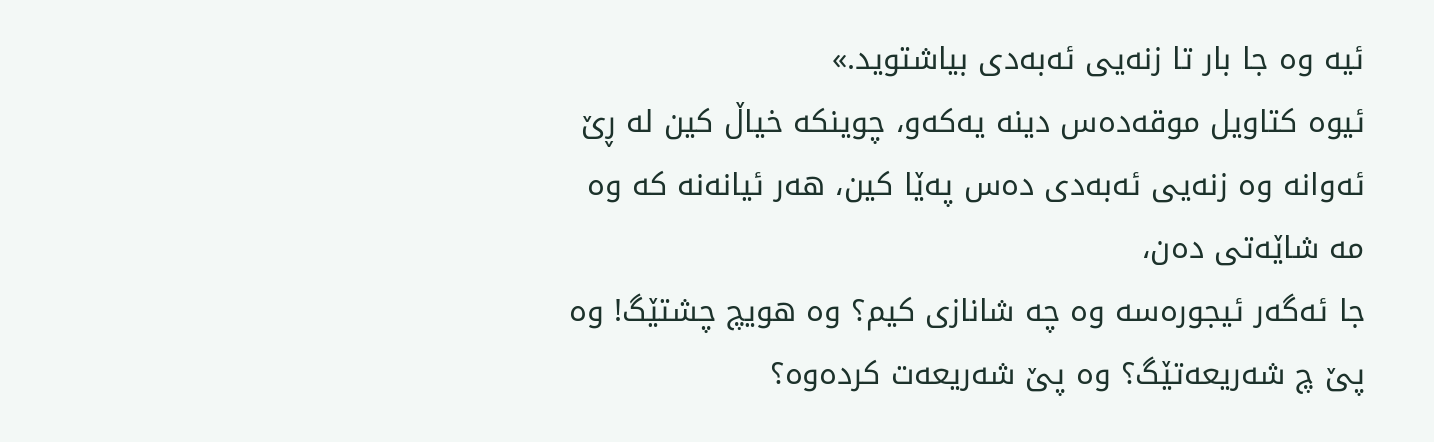ئیه وه جا بار تا زنەیی ئەبەدی بیاشتوید.»
ئیوه کتاویل موقەدەس دینه یەکەو، چوینکه خیاڵ کین له ڕێ ئەوانه وه زنەیی ئەبەدی دەس پەێا کین، هەر ئیانەنه که وه مه شاێەتی دەن،
جا ئەگەر ئیجورەسه وه چه شانازی کیم؟ وه هویچ چشتێگ! وه پێ چ شەریعەتێگ؟ وه پێ شەریعەت کردەوه؟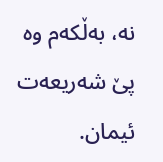نه، بەڵکەم وه پێ شەریعەت ئیمان.